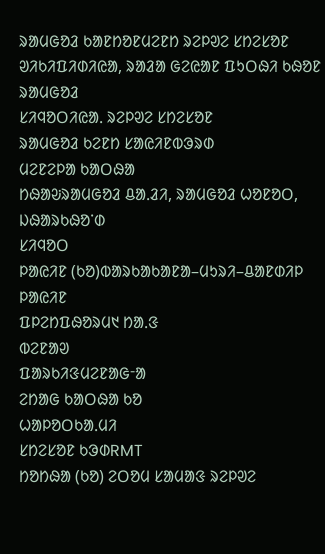ᱨᱟᱢᱜᱚᱲ ᱠᱟᱱᱴᱚᱱᱢᱮᱱᱴ ᱨᱮᱞᱣᱮ ᱥᱴᱮᱥᱚᱱ
ᱣᱤᱠᱤᱯᱤᱰᱤᱭᱟ, ᱨᱟᱲᱟ ᱜᱮᱭᱟᱱ ᱯᱩᱛᱷᱤ ᱠᱷᱚᱱ
ᱨᱟᱢᱜᱚᱲ
ᱥᱤᱧᱚᱛᱤᱭᱟᱹ ᱨᱮᱞᱣᱮ ᱥᱴᱮᱥᱚᱱ
ᱨᱟᱢᱜᱚᱲ ᱠᱮᱱᱴ ᱥᱟᱭᱤᱱᱵᱳᱨᱰ
ᱢᱮᱱᱮᱞᱟ ᱠᱟᱛᱷᱟ
ᱴᱷᱟᱶᱨᱟᱢᱜᱚᱲ ᱪᱟᱹᱲᱤ, ᱨᱟᱢᱜᱚᱲ ᱦᱚᱱᱚᱛ, ᱡᱷᱟᱨᱠᱷᱚᱸᱰ
ᱥᱤᱧᱚᱛ
ᱞᱟᱭᱤᱱ (ᱠᱚ)ᱵᱟᱨᱠᱟᱠᱟᱱᱟ–ᱢᱩᱨᱤ–ᱪᱟᱱᱰᱤᱞ ᱞᱟᱭᱤᱱ
ᱯᱞᱮᱴᱯᱷᱚᱨᱢ᱑ ᱴᱟᱹᱝ
ᱵᱮᱱᱟᱣ
ᱯᱟᱨᱠᱤᱝᱢᱮᱱᱟᱜᱼᱟ
ᱮᱴᱟᱜ ᱠᱟᱛᱷᱟ ᱠᱚ
ᱦᱟᱞᱚᱛᱠᱟᱹᱢᱤ
ᱥᱴᱮᱥᱚᱱ ᱠᱳᱰRMT
ᱴᱚᱴᱷᱟ (ᱠᱚ) ᱮᱛᱚᱢ ᱥᱟᱢᱟᱝ ᱨᱮᱞᱣᱮ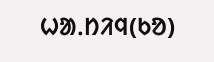ᱦᱟᱹᱴᱤᱧ(ᱠᱚ)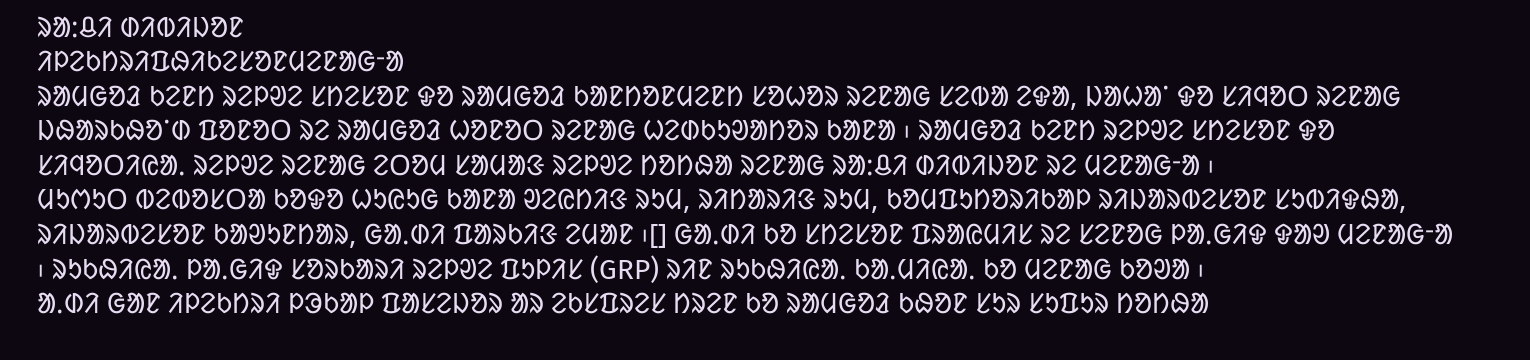ᱨᱟᱺᱪᱤ ᱰᱤᱵᱤᱡᱚᱱ
ᱤᱞᱮᱠᱴᱨᱤᱯᱷᱤᱠᱮᱥᱚᱱᱢᱮᱱᱟᱜᱼᱟ
ᱨᱟᱢᱜᱚᱲ ᱠᱮᱱᱴ ᱨᱮᱞᱣᱮ ᱥᱴᱮᱥᱚᱱ ᱫᱚ ᱨᱟᱢᱜᱚᱲ ᱠᱟᱱᱴᱚᱱᱢᱮᱱᱴ ᱥᱚᱦᱚᱨ ᱨᱮᱱᱟᱜ ᱥᱮᱵᱟ ᱮᱫᱟ, ᱡᱟᱦᱟᱸ ᱫᱚ ᱥᱤᱧᱚᱛ ᱨᱮᱱᱟᱜ ᱡᱷᱟᱨᱠᱷᱚᱸᱰ ᱯᱚᱱᱚᱛ ᱨᱮ ᱨᱟᱢᱜᱚᱲ ᱦᱚᱱᱚᱛ ᱨᱮᱱᱟᱜ ᱦᱮᱰᱠᱩᱣᱟᱴᱚᱨ ᱠᱟᱱᱟ ᱾ ᱨᱟᱢᱜᱚᱲ ᱠᱮᱱᱴ ᱨᱮᱞᱣᱮ ᱥᱴᱮᱥᱚᱱ ᱫᱚ ᱥᱤᱧᱚᱛᱤᱭᱟᱹ ᱨᱮᱞᱣᱮ ᱨᱮᱱᱟᱜ ᱮᱛᱚᱢ ᱥᱟᱢᱟᱝ ᱨᱮᱞᱣᱮ ᱴᱚᱴᱷᱟ ᱨᱮᱱᱟᱜ ᱨᱟᱺᱪᱤ ᱰᱤᱵᱤᱡᱚᱱ ᱨᱮ ᱢᱮᱱᱟᱜᱼᱟ ᱾
ᱢᱩᱬᱩᱛ ᱵᱮᱵᱚᱥᱛᱟ ᱠᱚᱫᱚ ᱦᱩᱭᱩᱜ ᱠᱟᱱᱟ ᱣᱮᱭᱴᱤᱝ ᱨᱩᱢ, ᱨᱤᱴᱟᱨᱤᱝ ᱨᱩᱢ, ᱠᱚᱢᱯᱩᱴᱚᱨᱤᱠᱟᱞ ᱨᱤᱡᱟᱨᱵᱮᱥᱚᱱ ᱥᱩᱵᱤᱫᱷᱟ, ᱨᱤᱡᱟᱨᱵᱮᱥᱚᱱ ᱠᱟᱣᱩᱱᱴᱟᱨ, ᱜᱟᱹᱰᱤ ᱯᱟᱨᱠᱤᱝ ᱮᱢᱟᱱ ᱾[] ᱜᱟᱹᱰᱤ ᱠᱚ ᱥᱴᱮᱥᱚᱱ ᱯᱨᱟᱭᱢᱤᱥ ᱨᱮ ᱥᱮᱱᱚᱜ ᱞᱟᱹᱜᱤᱫ ᱫᱟᱣ ᱢᱮᱱᱟᱜᱼᱟ ᱾ ᱨᱩᱠᱷᱤᱭᱟᱹ ᱞᱟᱹᱜᱤᱫ ᱥᱚᱨᱠᱟᱨᱤ ᱨᱮᱞᱣᱮ ᱯᱩᱞᱤᱥ (GRP) ᱨᱤᱱ ᱨᱩᱠᱷᱤᱭᱟᱹ ᱠᱟᱹᱢᱤᱭᱟᱹ ᱠᱚ ᱢᱮᱱᱟᱜ ᱠᱚᱣᱟ ᱾
ᱟᱹᱰᱤ ᱜᱟᱱ ᱤᱞᱮᱠᱴᱨᱤ ᱞᱳᱠᱟᱞ ᱯᱟᱥᱮᱡᱚᱨ ᱟᱨ ᱮᱠᱥᱯᱨᱮᱥ ᱴᱨᱮᱱ ᱠᱚ ᱨᱟᱢᱜᱚᱲ ᱠᱷᱚᱱ ᱥᱩᱨ ᱥᱩᱯᱩᱨ ᱴᱚᱴᱷᱟ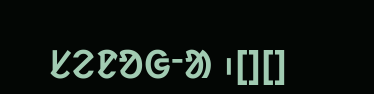ᱥᱮᱱᱚᱜᱼᱟ ᱾[][]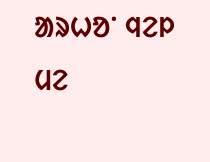ᱟᱨᱦᱚᱸ ᱧᱮᱞ ᱢᱮ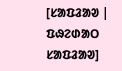[ᱥᱟᱯᱲᱟᱣ | ᱯᱷᱮᱰᱟᱛ ᱥᱟᱯᱲᱟᱣ]